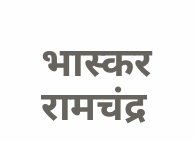भास्कर रामचंद्र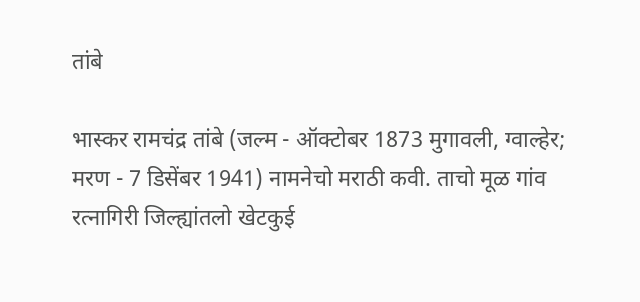तांबे

भास्कर रामचंद्र तांबे (जल्म - ऑक्टोबर 1873 मुगावली, ग्वाल्हेर; मरण - 7 डिसेंबर 1941) नामनेचो मराठी कवी. ताचो मूळ गांव रत्नागिरी जिल्ह्यांतलो खेटकुई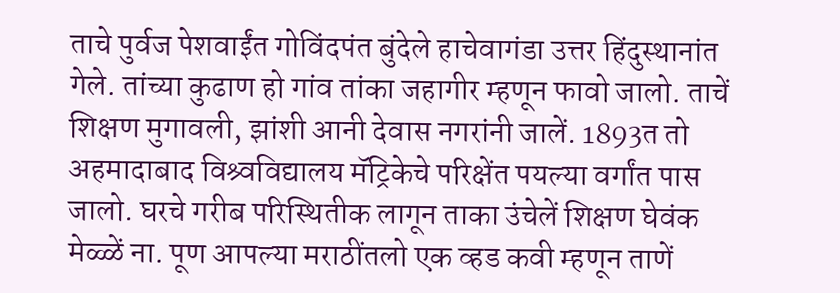ताचे पुर्वज पेशवाईंत गोविंदपंत बुंदेले हाचेवागंडा उत्तर हिंदुस्थानांत गेले. तांच्या कुढाण हो गांव तांका जहागीर म्हणून फावो जालो. ताचें शिक्षण मुगावली, झांशी आनी देवास नगरांनी जालें. 1893त तो अहमादाबाद विश्र्वविद्यालय मॅट्रिकेचे परिक्षेंत पयल्या वर्गांत पास जालो. घरचे गरीब परिस्थितीक लागून ताका उंचेलें शिक्षण घेवंक मेळ्ळें ना. पूण आपल्या मराठींतलो एक व्हड कवी म्हणून ताणें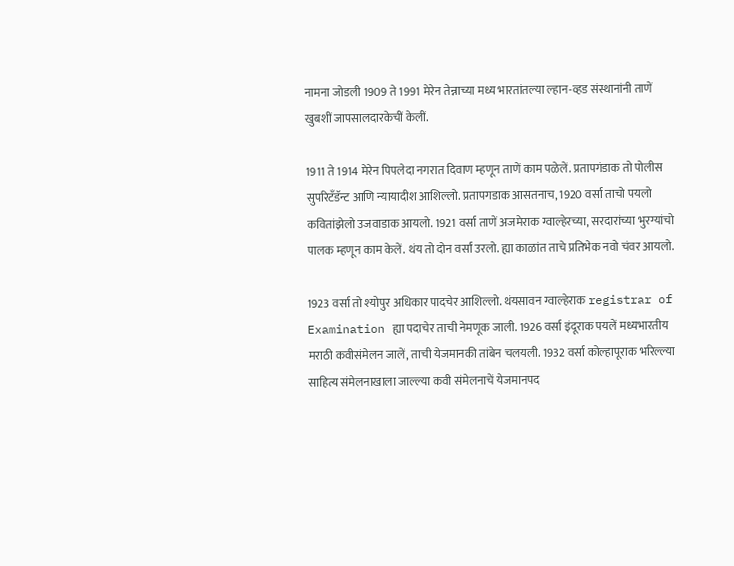नामना जोडली 1909 ते 1991 मेरेन तेन्नाच्या मध्य भारतांतल्या ल्हान-व्हड संस्थानांनी ताणें खुबशीं जापसालदारकेचीं केलीं.

1911 ते 1914 मेरेन पिपलेदा नगरात दिवाण म्हणून ताणें काम पळेलें. प्रतापगंडाक तो पोलीस सुपरिटँडॅन्ट आणि न्यायादीश आशिल्लो. प्रतापगडाक आसतनाच, 1920 वर्सा ताचो पयलो कवितांझेलो उजवाडाक आयलो. 1921 वर्सा ताणें अजमेराक ग्वाल्हेरच्या, सरदारांच्या भुरग्यांचो पालक म्हणून काम केलें. थंय तो दोन वर्सां उरलो. ह्या काळांत ताचे प्रतिभेक नवो चंवर आयलो.

1923 वर्सा तो श्योपुर अधिकार पादचेर आशिल्लो. थंयसावन ग्वाल्हेराक registrar of Examination ह्या पदाचेर ताची नेमणूक जाली. 1926 वर्सा इंदूराक पयलें मध्यभारतीय मराठी कवीसंमेलन जालें, ताची येजमानकी तांबेन चलयली. 1932 वर्सा कोल्हापूराक भरिल्ल्या साहित्य संमेलनाखाला जाल्ल्या कवी संमेलनाचें येजमानपद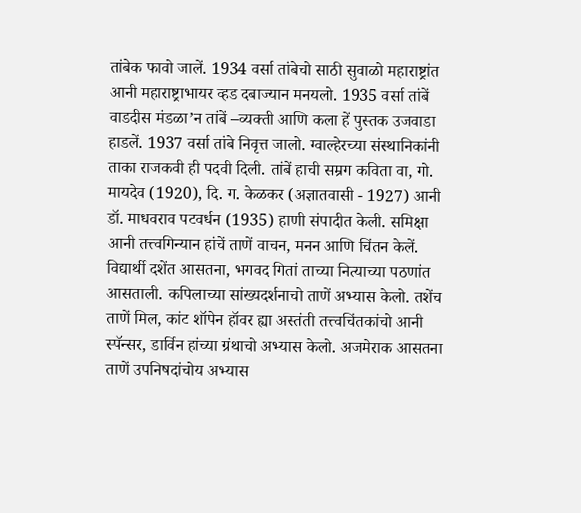तांबेक फावो जालें. 1934 वर्सा तांबेचो साठी सुवाळो महाराष्ट्रांत आनी महाराष्ट्राभायर व्हड दबाज्यान मनयलो. 1935 वर्सा तांबें वाडदीस मंडळा’न तांबें –व्यक्ती आणि कला हें पुस्तक उजवाडा हाडलें. 1937 वर्सा तांबे निवृत्त जालो. ग्वाल्हेरच्या संस्थानिकांनी ताका राजकवी ही पदवी दिली. तांबें हाची सम्रग कविता वा, गो. मायदेव (1920), दि. ग. केळकर (अज्ञातवासी - 1927) आनी डॉ. माधवराव पटवर्धन (1935) हाणी संपादीत केली. समिक्षा आनी तत्त्वगिन्यान हांचें ताणें वाचन, मनन आणि चिंतन केलें. विद्यार्थी दशेंत आसतना, भगवद गितां ताच्या नित्याच्या पठणांत आसताली. कपिलाच्या सांख्यदर्शनाचो ताणें अभ्यास केलो. तशेंच ताणें मिल, कांट शॉपेन हॉवर ह्या अस्तंती तत्त्वचिंतकांचो आनी स्पॅन्सर, डार्विन हांच्या ग्रंथाचो अभ्यास केलो. अजमेराक आसतना ताणें उपनिषदांचोय अभ्यास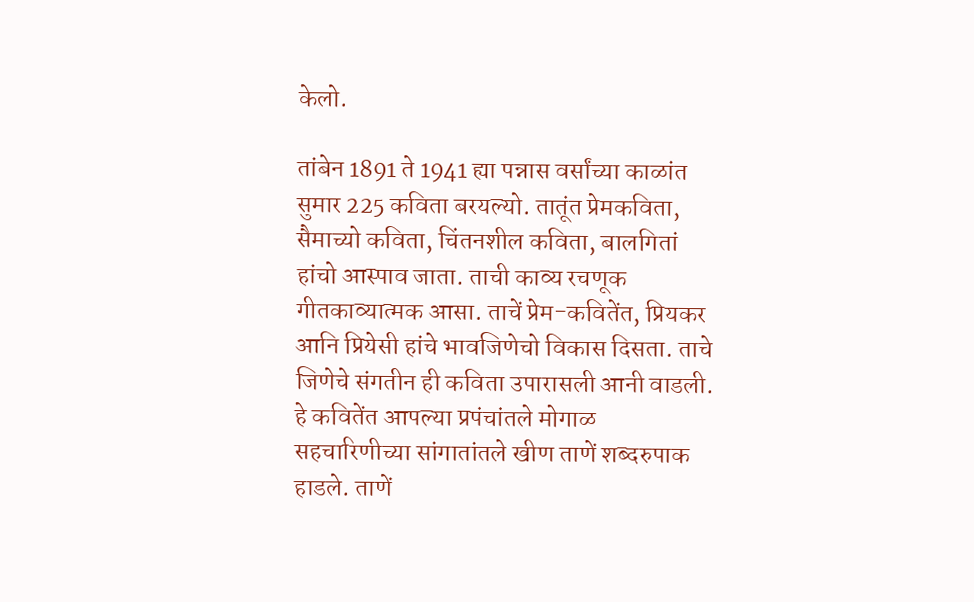केलो.

तांबेन 1891 ते 1941 ह्या पन्नास वर्सांच्या काळांत सुमार 225 कविता बरयल्यो. तातूंत प्रेमकविता, सैमाच्यो कविता, चिंतनशील कविता, बालगितां हांचो आस्पाव जाता. ताची काव्य रचणूक गीतकाव्यात्मक आसा. ताचें प्रेम-कवितेंत, प्रियकर आनि प्रियेसी हांचे भावजिणेचो विकास दिसता. ताचे जिणेचे संगतीन ही कविता उपारासली आनी वाडली. हे कवितेंत आपल्या प्रपंचांतले मोगाळ सहचारिणीच्या सांगातांतले खीण ताणें शब्दरुपाक हाडले. ताणें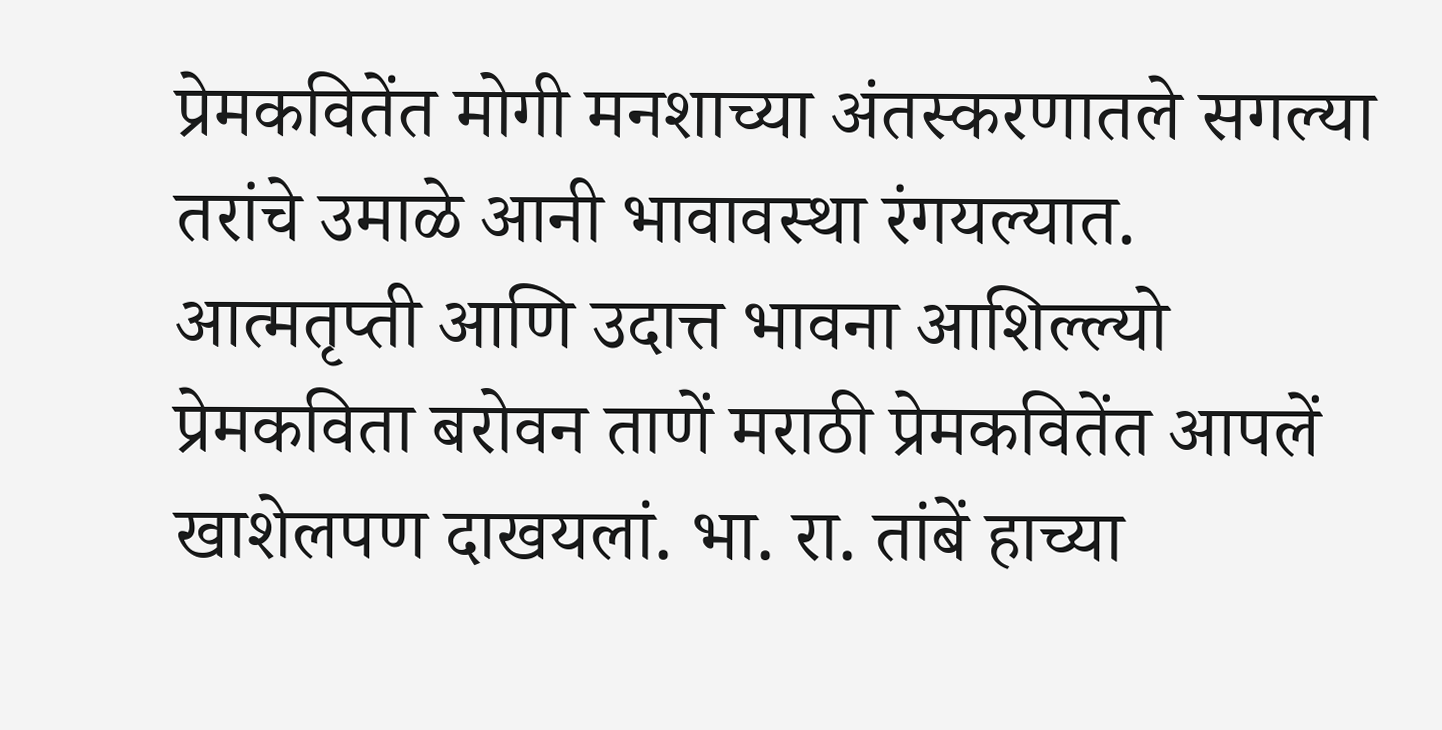प्रेमकवितेंत मोगी मनशाच्या अंतस्करणातले सगल्या तरांचे उमाळे आनी भावावस्था रंगयल्यात. आत्मतृप्ती आणि उदात्त भावना आशिल्ल्यो प्रेमकविता बरोवन ताणें मराठी प्रेमकवितेंत आपलें खाशेलपण दाखयलां. भा. रा. तांबें हाच्या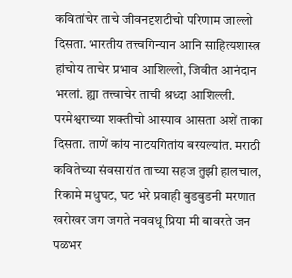कवितांचेर ताचे जीवनदृशटीचो परिणाम जाल्लो दिसता. भारतीय तत्त्वगिन्यान आनि साहित्यशास्त्र हांचोय ताचेर प्रभाव आशिल्लो, जिवीत आनंदान भरलां. ह्या तत्त्वाचेर ताची श्रध्दा आशिल्ली. परमेश्वराच्या शक्तीचो आस्पाव आसता अशें ताका दिसता. ताणें कांय नाटयगितांय बरयल्यांत. मराठी कवितेच्या संवसारांत ताच्या सहज तुझी हालचाल, रिकामे मधुघट, घट भरे प्रवाही बुडबुडनी मरणात खरोखर जग जगते नववधू प्रिया मी बावरते जन पळभर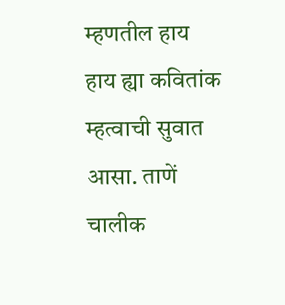म्हणतील हाय हाय ह्या कवितांक म्हत्वाची सुवात आसा. ताणें चालीक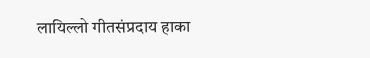लायिल्लो गीतसंप्रदाय हाका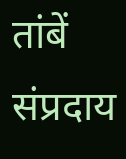तांबें संप्रदाय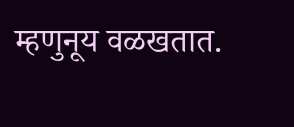म्हणुनूय वळखतात.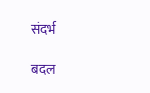संदर्भ

बदल